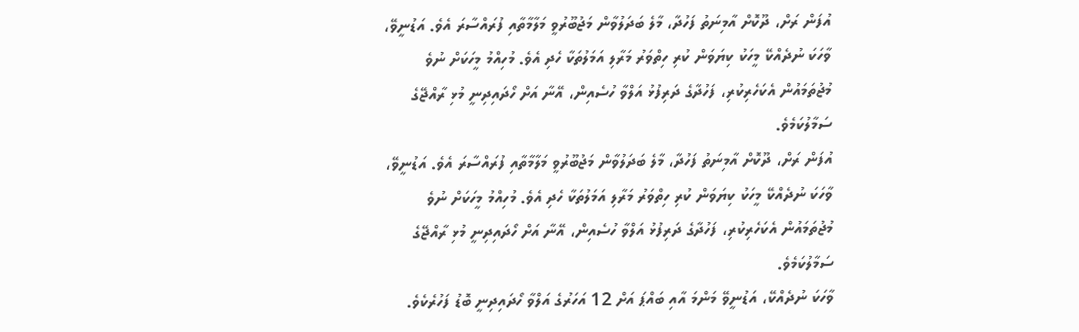އުފަން ރަށް، ދޫކޮށް އާމިނަތު ފަހުދާ، މާލެ ބަދަލުވާން މަޖުބޫރުވީ މަލާމާތާއި ފުރައްސާރަ އެވެ. އަޑުނީވޭ، ވާހަކަ ނުދެއްކޭ މީހަކު ކިޔަވަން ކުރި ހިތްވަރު މަރާލި އަމަލުތަކާ ހެދި އެވެ. މުހިއްމު މީހަކަށް ނުވެ މުޖުތަމައުން އެކަހެރިކުރި، ފަހުދާގެ ދަރިފުޅު އަލްވާ ހުސެއިން، އޭނާ އަށް ހޯދައިދިނީ މުޅި ރާއްޖޭގެ ސަމާލުކަމެވެ.
އުފަން ރަށް، ދޫކޮށް އާމިނަތު ފަހުދާ، މާލެ ބަދަލުވާން މަޖުބޫރުވީ މަލާމާތާއި ފުރައްސާރަ އެވެ. އަޑުނީވޭ، ވާހަކަ ނުދެއްކޭ މީހަކު ކިޔަވަން ކުރި ހިތްވަރު މަރާލި އަމަލުތަކާ ހެދި އެވެ. މުހިއްމު މީހަކަށް ނުވެ މުޖުތަމައުން އެކަހެރިކުރި، ފަހުދާގެ ދަރިފުޅު އަލްވާ ހުސެއިން، އޭނާ އަށް ހޯދައިދިނީ މުޅި ރާއްޖޭގެ ސަމާލުކަމެވެ.
ވާހަކަ ނުދެއްކޭ، އަޑުނީވޭ މަންމަ އާއި ބައްޕަ އަށް 12 އަހަރުގެ އަލްވާ ހޯދައިދިނީ ބޮޑު ފަހުރެކެވެ.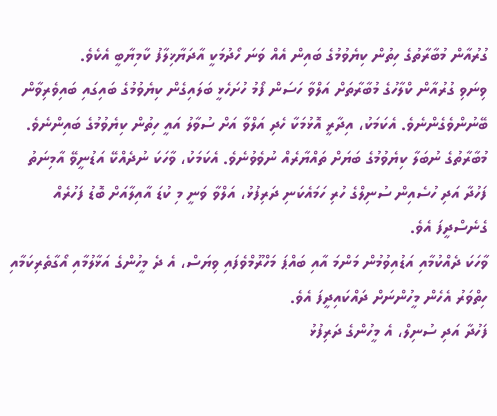ގުރުއާން މުބާރާތުގެ ހިތުން ކިޔެވުމުގެ ބައިން އެއް ވަނަ ހޯދުމަކީ އާދަޔާޚިލާފު ކާމިޔާބީ އެކެވެ.
ވިނަވި ގުރުއާން ކްލާހުގެ މުބާރާތަށް އަލްވާ ހަސަން ފޯމު ހުށަހެޅީ ބަލައިގެން ކިޔެވުމުގެ ބައިގައި ބައިވެރިވާން ބޭނުންވެގެންނެވެ. އެކަމަކު، އިދާރީ އޮޅުމަކާ ހެދި އަލްވާ އަށް ސުވާލު އައީ ހިތުން ކިޔެވުމުގެ ބައިންނެވެ. މުބާރާތުގެ ނުބަލާ ކިޔެވުމުގެ ބަޔަށް ތައްޔާރެއް ނުވެވުނެވެ. އެކަމަކު، ވާހަކަ ނުދެއްކޭ އަޑުނީވޭ އާމިނަތު ފަހުދާ އަދި ހުސެއިން ސުނިލްގެ ހުރި ހަމައެކަނި ދަރިފުޅު، އަލްވާ ވަނީ މި ކުޑަ އާއިލާއަށް ބޮޑު ފަހުރެއް ގެނެސްދީފަ އެވެ.
ވާހަކަ ދެއްކުމާއި އަޑުއިވުމުން މަންމަ އާއި ބައްޕަ މަހްރޫމްވެފައި ވިޔަސް، އެ ދެ މީހުންގެ އަޅާލުމާއި އޯގާތެރިކަމާއި ހިތްވަރު އެހެން މީހުންނަށް ދައްކައިދީފަ އެވެ.
ފަހުދާ އަދި ސުނިލް، އެ މީހުންގެ ދަރިފުޅު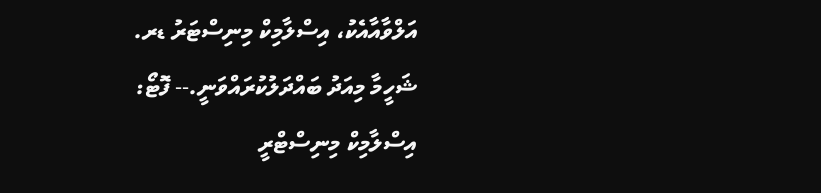އަލްވާއާއެކު، އިސްލާމިކް މިނިސްޓަރު ޑރ. ޝަހީމާ މިއަދު ބައްދަލުކުރައްވަނީ.-- ފޮޓޯ: އިސްލާމިކް މިނިސްޓްރީ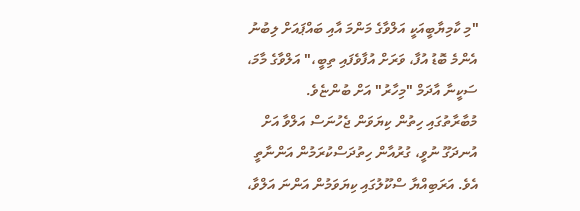"މި ކާމިޔާބީއަކީ އަލްވާގެ މަންމަ އާއި ބައްޕައަށް ލިބުނު އެންމެ ބޮޑު އުފާ، ވަރަށް އުފާވެފައި ތިބީ،" އަލްވާގެ މާމަ، ސަކީނާ އާދަމް "މިހާރު" އަށް ބުންޏެވެ.
މުބާރާތުގައި ހިތުން ކިޔަވަން ޖެހުނަސް އަލްވާ އަށް އުނދަގޫ ނުވީ، ގުރުއާން ހިތުދަސްކުރަމުން އަންނާތީ އެވެ. އަރަބިއްޔާ ސްކޫލުގައި ކިޔަވަމުން އަންނަ އަލްވާ،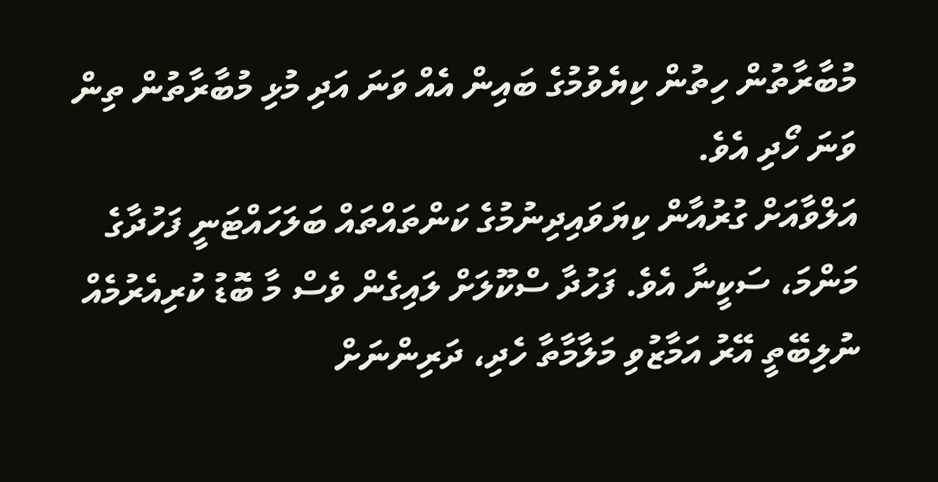މުބާރާތުން ހިތުން ކިޔެވުމުގެ ބައިން އެއް ވަނަ އަދި މުޅި މުބާރާތުން ތިން ވަނަ ހޯދި އެވެ.
އަލްވާއަށް ގުރުއާން ކިޔަވައިދިނުމުގެ ކަންތައްތައް ބަލަހައްޓަނީ ފަހުދާގެ މަންމަ، ސަކީނާ އެވެ. ފަހުދާ ސްކޫލަށް ލައިގެން ވެސް މާ ބޮޑު ކުރިއެރުމެއް ނުލިބޭތީ އޭރު އަމާޒުވި މަލާމާތާ ހެދި، ދަރިންނަށް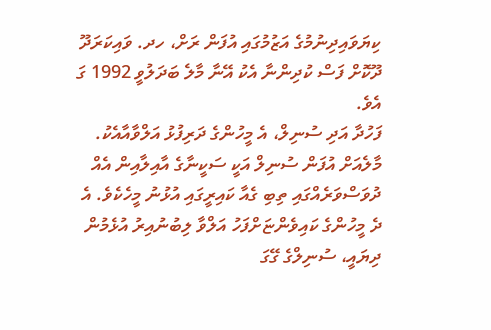ކިޔަވައިދިނުމުގެ އަޒުމުގައި އުފަން ރަށް، ހދ. ވައިކަރަދޫ ދޫކޮށް ފަސް ކުދިންނާ އެކު އޭނާ މާލެ ބަދަލުވީ 1992 ގަ އެވެ.
ފަހުދާ އަދި ސުނިލް، އެ މީހުންގެ ދަރިފުޅު އަލްވާއާއެކު.
މާލެއަށް އުފަން ސުނިލް އަކީ ސަކީނާގެ އާއިލާއިން އެއް ދުވަސްވަރެއްގައި ތިބި ގެއާ ކައިރީގައި އުޅުނު މީހެކެވެ. އެ ދެ މީހުންގެ ކައިވެންޏަށްފަހު އަލްވާ ލިބުނުއިރު އުޅެމުން ދިޔައީ، ސުނިލްގެ ގޭގަ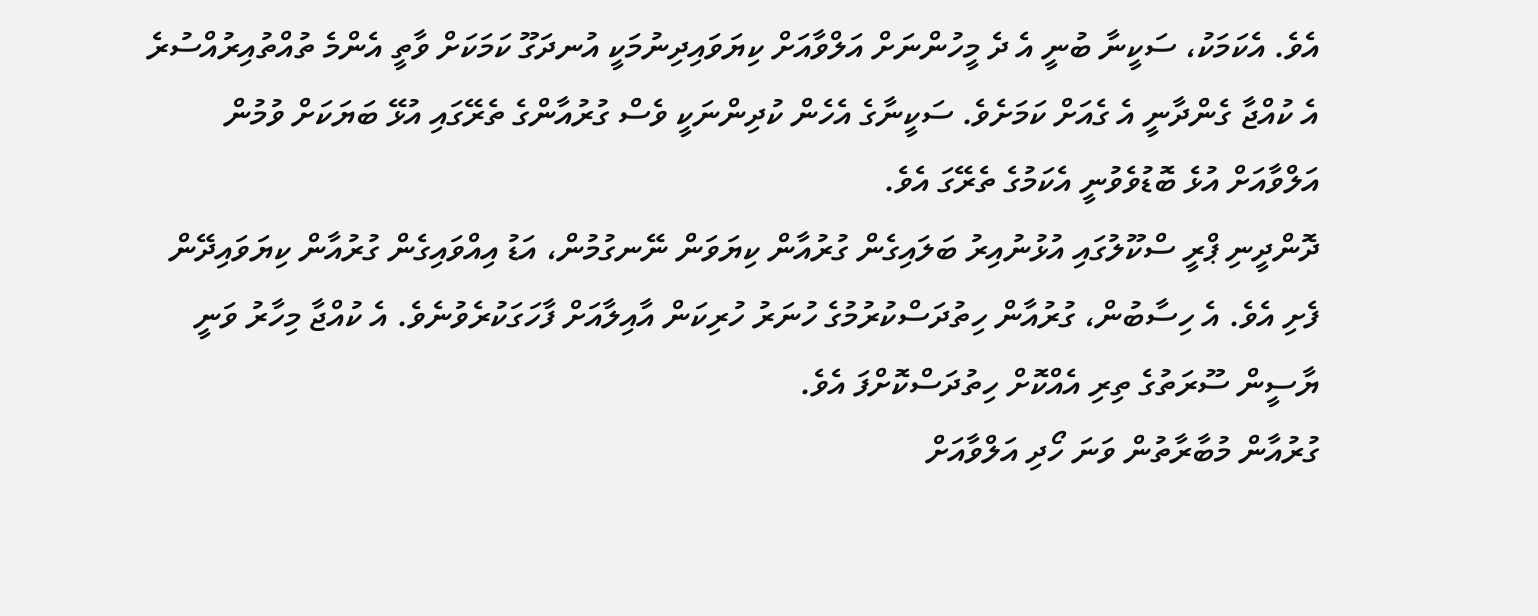އެވެ. އެކަމަކު، ސަކީނާ ބުނީ އެ ދެ މީހުންނަށް އަލްވާއަށް ކިޔަވައިދިނުމަކީ އުނދަގޫ ކަމަކަށް ވާތީ އެންމެ ތުއްތުއިރުއްސުރެ އެ ކުއްޖާ ގެންދާނީ އެ ގެއަށް ކަމަށެވެ. ސަކީނާގެ އެހެން ކުދިންނަކީ ވެސް ގުރުއާންގެ ތެރޭގައި އުޅޭ ބަޔަކަށް ވުމުން އަލްވާއަށް އުޅެ ބޮޑުވެވުނީ އެކަމުގެ ތެރޭގަ އެވެ.
ދޮންދީނި ޕްރީ ސްކޫލުގައި އުޅުނުއިރު ބަލައިގެން ގުރުއާން ކިޔަވަން ނޭނގުމުން، އަޑު އިއްވައިގެން ގުރުއާން ކިޔަވައިދޭން ފެށި އެވެ. އެ ހިސާބުން، ގުރުއާން ހިތުދަސްކުރުމުގެ ހުނަރު ހުރިކަން އާއިލާއަށް ފާހަގަކުރެވުނެވެ. އެ ކުއްޖާ މިހާރު ވަނީ ޔާސީން ސޫރަތުގެ ތިރި އެއްކޮށް ހިތުދަސްކޮށްފަ އެވެ.
ގުރުއާން މުބާރާތުން ވަނަ ހޯދި އަލްވާއަށް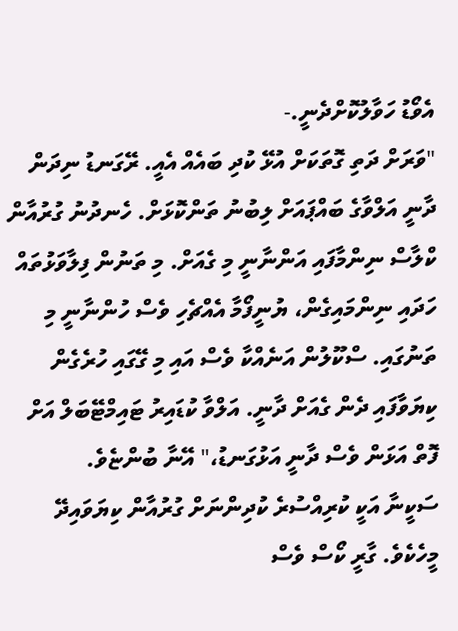އެވޯޑު ހަވާލުކޮށްދެނީ.-
"ވަރަށް ދަތި ގޮތަކަށް އުޅޭ ކުދި ބައެއް އެއީ. ރޭގަނޑު ނިދަން ދާނީ އަލްވާގެ ބައްޕައަށް ލިބުނު ތަންކޮޅަށް. ހެނދުނު ގުރުއާން ކްލާސް ނިންމާފައި އަންނާނީ މި ގެއަށް. މި ތަނުން ފިލާވަޅުތައް ހަދައި ނިންމައިގެން، ޔުނީފޯމާ އެއްޗެހި ވެސް ހުންނާނީ މި ތަނުގައި. ސްކޫލުން އަނެއްކާ ވެސް އައި މި ގޭގައި ހުރެގެން ކިޔަވާފައި ދެން ގެއަށް ދާނީ. އަލްވާ ކުޑައިރު ޓައިމްޓޭބަލް އަށް ފޮތް އަޅަން ވެސް ދާނީ އަޅުގަނޑު،" އޭނާ ބުންޏެވެ.
ސަކީނާ އަކީ ކުރިއްސުރެ ކުދިންނަށް ގުރުއާން ކިޔަވައިދޭ މީހެކެވެ. ގާރީ ކޯސް ވެސް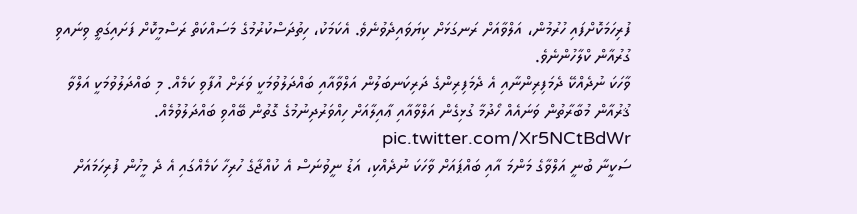ފުރިހަމަކޮށްފައި ހުރުމުން، އަލްވާއަށް ރަނގަޅަށް ކިޔަވައިދެވުނެވެ. އެކަމަކު، ހިތުދަސްކުރުމުގެ މަސައްކަތް ރަސްމީކޮށް ފަށައިގަތީ ވިނައވި ގުރުއާން ކްލާހުންނެވެ.
ވާހަކަ ނުދެއްކޭ ދެމަފިރިންނާއި އެ ދެމަފިރިންގެ ދަރިކަނބަލުން އަލްވާއާއި ބައްދަލުވުމަކީ ވަރަށް އުފާވި ކަމެއް. މި ބައްދަލުވުމަކީ އަލްވާ ޤުރުއާން މުބާރާތުން ވަނައެއް ހޯދުމާ ގުޅިގެން އަލްވާއާއި ޢާއިލާއަށް ހިއްވަރުދިނުމުގެ ގޮތުން ބޭއްވި ބައްދަލުވުމެއް. pic.twitter.com/Xr5NCtBdWr
ސަކީނާ ބުނީ އަލްވާގެ މަންމަ އާއި ބައްޕައަށް ވާހަކަ ނުދެއްކި، އަޑު ނީވުނަސް އެ ކުއްޖާގެ ހުރިހާ ކަމެއްގައި އެ ދެ މީހުން ފުރިހަމައަށް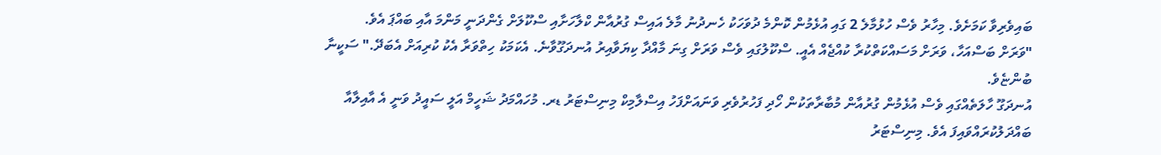ބައިވެރިވާ ކަމަށެވެ. މިހާރު ވެސް ހުޅުމާލެ 2 ގައި އުޅެމުން ކޮންމެ ދުވަހަކު ހެނދުނު މާލެ އައިސް ގުރުއާން ކްލާހަށާއި ސްކޫލަށް ގެންދަނީ މަންމަ އާއި ބައްޕަ އެވެ.
"ވަރަށް ބަސްއަހާ، ވަރަށް މަސައްކަތްކުރާ ކުއްޖެއް އެއީ. ސްކޫލުގައި ވެސް ވަރަށް ގިނަ މާއްދާ ކިޔަވާއިރު އުނދަގޫވާނެ. އެކަމަކު ހިތްވަރާ އެކު ކުރިއަށް އެބަދޭ." ސަކީނާ ބުންޏެވެ.
އުނދަގޫ ހާލަތެއްގައި ވެސް އުޅެމުން ގުރުއާން މުބާރާތަކުން ހޯދި ފަހުރުވެރި ވަނައަށްފަހު އިސްލާމިކް މިނިސްޓަރު ޑރ. މުހައްމަދު ޝަހީމް އަލީ ސައީދު ވަނީ އެ އާއިލާއާ ބައްދަލުކުރައްވައިފަ އެވެ. މިނިސްޓަރު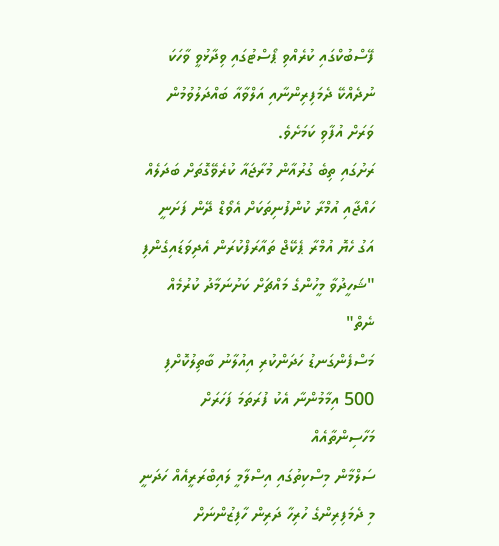ފޭސްބުކްގައި ކުރެއްވި ޕޯސްޓުގައި ވިދާޅުވީ ވާހަކަ ނުދެއްކޭ ދެމަފިރިންނާއި އަލްވާއާ ބައްދަލުވުމުން ވަރަށް އުފާވި ކަމަށެވެ.
ރަށުގައި ތިބެ ގުރުއާން މުރާޖައާ ކުރެވޭގޮތަށް ބަދަލެއް
ހައްޖާއި އުމްރާ ކުންފުނިތަކަށް އެވޯޑް ދޭން ފަށަނީ
އަގު ހެޔޮ އުމްރާ ޕެކޭޖް ތައާރަފްކުރަން އެދިވަޑައިގެންފި
"ޝަހީދުވާ މީހުންގެ މައްޗަށް ކަށުނަމާދު ކުރުމެއް ނެތް"
މަސްފެންގަނޑު ހަދަންކުރި އިއުލާނު ބާތިލުކޮށްފި
500 އިމާމުންނާ އެކު ފުރަތަމަ ފަހަރަށް މަހާސިންތާއެއް
ސަލްމާން މިސްކިތުގައި އިސްލާމީ ލައިބްރަރީއެއް ހަދަނީ
މި ދެމަފިރިންގެ ހުރިހާ ދަރިން ހާފިޒުންނަށް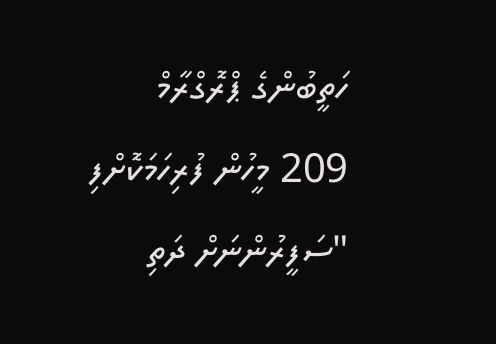ހަތީބުންގެ ޕްރޮގްރާމް 209 މީހުން ފުރިހަމަކޮށްފި
"ސަފީރުންނަށް ދަތި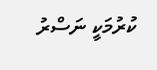ކުރުމަކީ ނަސްރު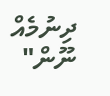ދިނުމެއް ނޫން"